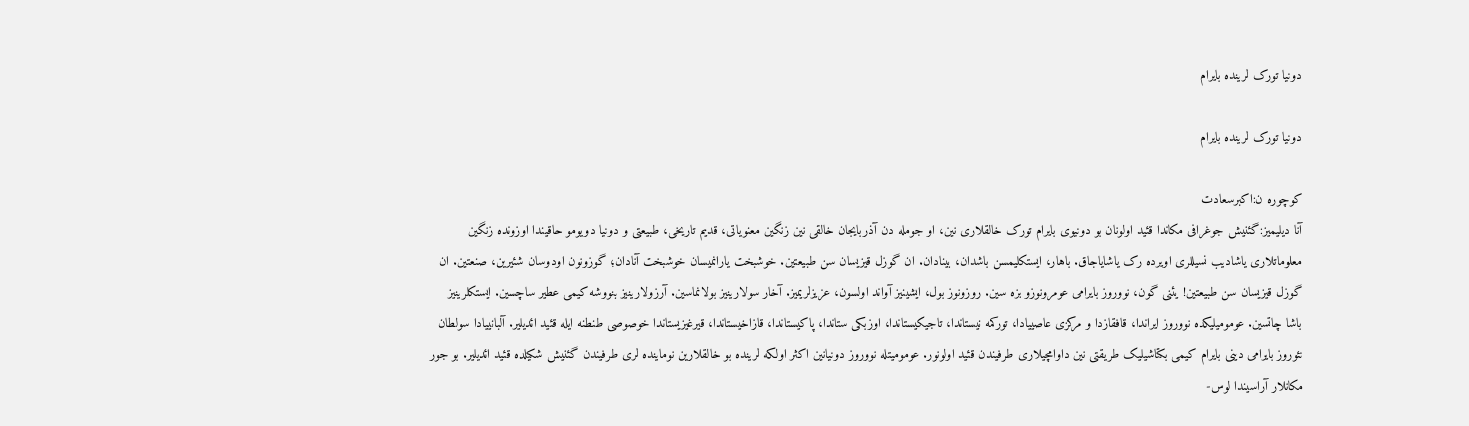دونیا تورک لرینده بایرام

دونیا تورک لرینده بایرام

کوچوره ن:اکبرسعادت
آنا دیلیمیز:گئنیش جوغرافی مکاندا قئید اولونان بو دونیوی بایرام تورک خالقلاری نین، او جومله دن آذربایجان خالقی نین زنگین معنویاتی، قدیم تاریخی، طبیعتی و دونیا دویومو حاقیندا اوزونده زنگین معلوماتلاری یاشادیب نسیللری اویرده رک یاشایاجاق. باهار، ایستکلیمسن باشدان، بینادان. ان گوزل قیزیسان سن طبیعتین. خوشبخت یارانمیسان خوشبخت آنادان؛ گوزونون اودوسان شئیرین، صنعتین. ان گوزل قیزیسان سن طبیعتین! یئنی گون، نووروز بایرامی عومرونوزو بزه سین. روزونوز بول، ایشینیز آواند اولسون، عزیزلریمیز. آخار سولارینیز بولانماسین. آرزولارینیز بنووشه کیمی عطیر ساچسین. ایستکلرینیز باشا چاتسین. عومومیلیکده نووروز ایراندا، قافقازدا و مرکزی عاصییادا، تورکمه نیستاندا، تاجیکیستاندا، اوزبکی ستاندا، پاکیستاندا، قازاخیستاندا، قیرغیزیستاندا خوصوصی طنطنه ایله قئید ائدیلیر. آلبانییادا سولطان نئوروز بایرامی دینی بایرام کیمی بکتاشیلیک طریقتی نین داوامچیلاری طرفیندن قئید اولونور. عومومیتله نووروز دونیانین اکثر اولکه لرینده بو خالقلارین نوماینده لری طرفیندن گئنیش شکیلده قئید ائدیلیر. بو جور مکانلار آراسیندا لوس-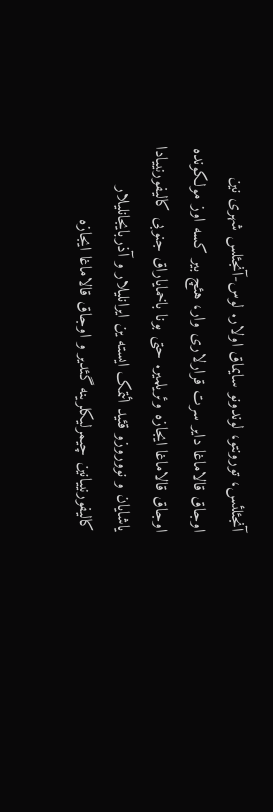آنجئلئس، تورونتو، لوندونو سایماق اولار. لوس-آنجئلس شهری نین اوجاق قالاماغا دایر سرت قرارلاری وار، هئچ بیر کسه اوز مولکونده اوجاق قالاماغا ایجازه وئریلمیر. حتی بونا باخمایاراق جنوبی کالیفورنییادا یاشایان و نووروزو قئید ائتمک ایسته ین ایرانلیلار و آذربایجانلیلار کالیفورنییانین چیمرلیکلرینه گئدیر و اوجاق قالاماغا ایجازه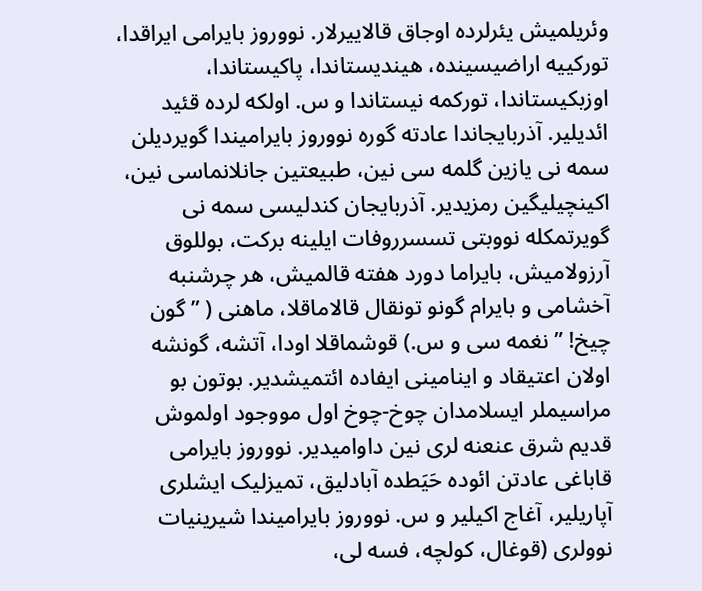وئریلمیش یئرلرده اوجاق قالاییرلار. نووروز بایرامی ایراقدا، تورکییه اراضیسینده، هیندیستاندا، پاکیستاندا، اوزبکیستاندا، تورکمه نیستاندا و س. اولکه لرده قئید ائدیلیر. آذربایجاندا عادته گوره نووروز بایرامیندا گویردیلن سمه نی یازین گلمه سی نین، طبیعتین جانلانماسی نین، اکینچیلیگین رمزیدیر. آذربایجان کندلیسی سمه نی گویرتمکله نووبتی تسسرروفات ایلینه برکت، بوللوق آرزولامیش، بایراما دورد هفته قالمیش، هر چرشنبه آخشامی و بایرام گونو تونقال قالاماقلا، ماهنی ( ” گون چیخ! ” نغمه سی و س.) قوشماقلا اودا، آتشه، گونشه اولان اعتیقاد و اینامینی ایفاده ائتمیشدیر. بوتون بو مراسیملر ایسلامدان چوخ-چوخ اول مووجود اولموش قدیم شرق عنعنه لری نین داوامیدیر. نووروز بایرامی قاباغی عادتن ائوده حَیَطده آبادلیق، تمیزلیک ایشلری آپاریلیر، آغاج اکیلیر و س. نووروز بایرامیندا شیرینیات نوولری (قوغال، کولچه، فسه لی،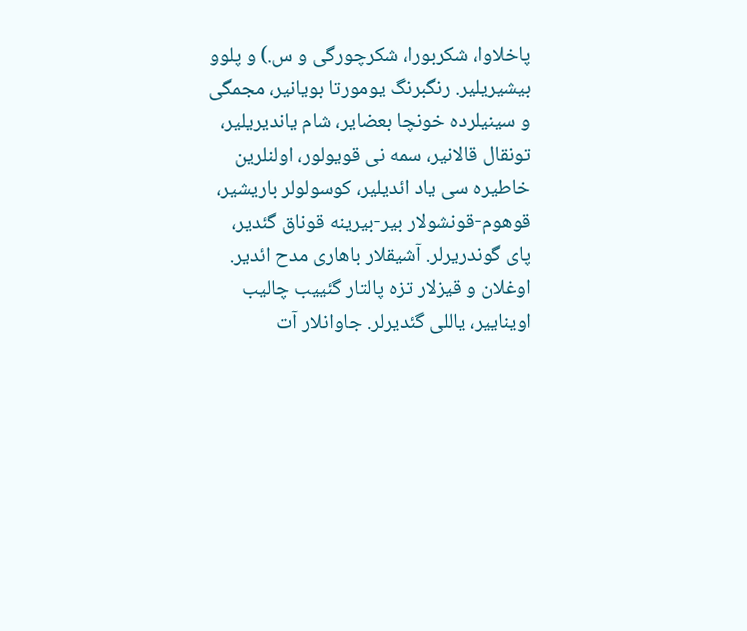پاخلاوا، شکربورا، شکرچورگی و س.) و پلوو بیشیریلیر. رنگبرنگ یومورتا بویانیر، مجمگی و سینیلرده خونچا بعضایر، شام یاندیریلیر، تونقال قالانیر، سمه نی قویولور، اولنلرین خاطیره سی یاد ائدیلیر، کوسولولر باریشیر، قوهوم-قونشولار بیر-بیرینه قوناق گئدیر، پای گوندریرلر. آشیقلار باهاری مدح ائدیر. اوغلان و قیزلار تزه پالتار گئییب چالیب اویناییر، یاللی گئدیرلر. جاوانلار آت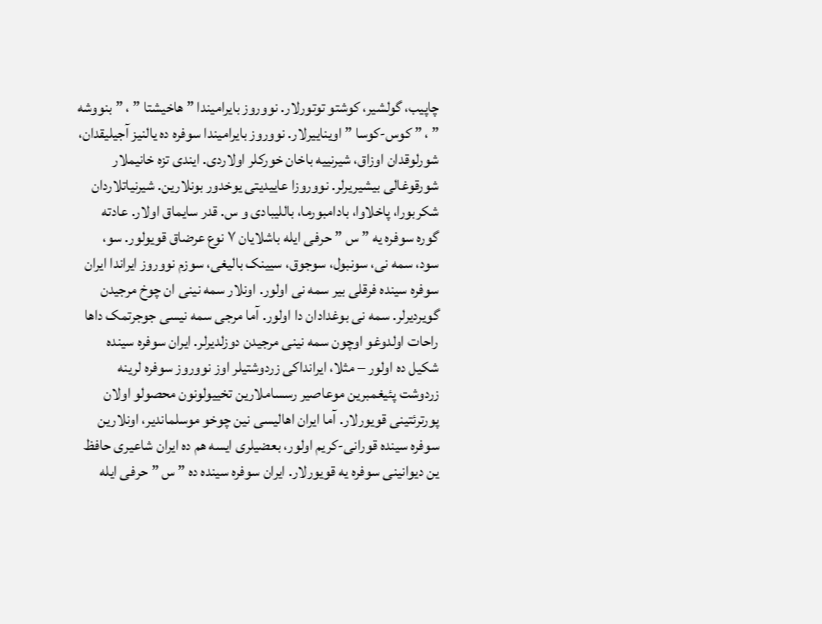چاپیب، گولشیر، کوشتو توتورلار. نووروز بایرامیندا ” هاخیشتا ” ، ” بنووشه ” ، ” کوس-کوسا ” اویناییرلار. نووروز بایرامیندا سوفره ده یالنیز آجیلیقدان، شورلوقدان اوزاق، شیرنییه باخان خورکلر اولاردی. ایندی تزه خانیملار شورقوغالی بیشیریرلر. نووروزا عاییدیتی یوخدور بونلارین. شیرنیاتلاردان شکربورا، پاخلاوا، بادامبورما، باللیبادی و س. قدر سایماق اولار. عادته گوره سوفره یه ” س ” حرفی ایله باشلایان ۷ نوع عرضاق قویولور. سو، سود، سمه نی، سونبول، سوجوق، سیینک بالیغی، سوزم نووروز ایراندا ایران سوفره سینده فرقلی بیر سمه نی اولور. اونلار سمه نینی ان چوخ مرجیدن گویردیرلر. سمه نی بوغدادان دا اولور. آما مرجی سمه نیسی جوجرتمک داها راحات اولدوغو اوچون سمه نینی مرجیدن دوزلدیرلر. ایران سوفره سینده شکیل ده اولور – مثلا، ایرانداکی زردوشتیلر اوز نووروز سوفره لرینه زردوشت پئیغمبرین موعاصیر رسساملارین تخییولونون محصولو اولان پورترئتینی قویورلار. آما ایران اهالیسی نین چوخو موسلماندیر، اونلارین سوفره سینده قورانی-کریم اولور، بعضیلری ایسه هم ده ایران شاعیری حافظ ین دیوانینی سوفره یه قویورلار. ایران سوفره سینده ده ” س ” حرفی ایله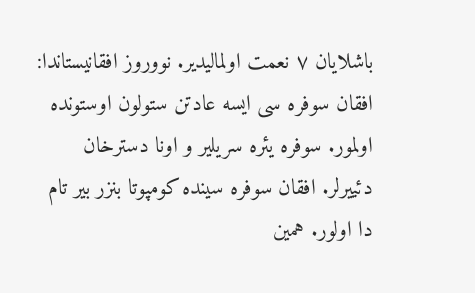باشلایان ۷ نعمت اولمالیدیر. نووروز افقانیستاندا: افقان سوفره سی ایسه عادتن ستولون اوستونده اولمور. سوفره یئره سریلیر و اونا دسترخان دئییرلر. افقان سوفره سینده کومپوتا بنزر بیر تام دا اولور. همین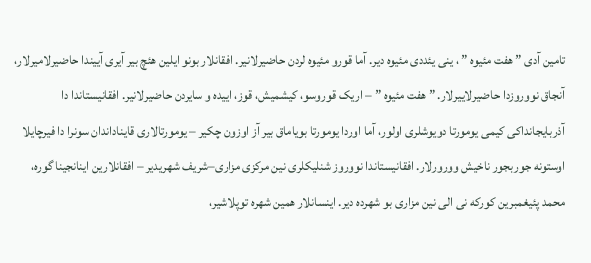تامین آدی ” هفت مئیوه ” ، ینی یئددی مئیوه دیر. آما قورو مئیوه لردن حاضیرلانیر. افقانلار بونو ایلین هئچ بیر آیری آییندا حاضیرلامیرلار، آنجاق نووروزدا حاضیرلاییرلار. ” هفت مئیوه ” – اریک قوروسو، کیشمیش، قوز، اییده و سایردن حاضیرلانیر. افقانیستاندا دا آذربایجانداکی کیمی یومورتا دویوشلری اولور، آما اوردا یومورتا بویاماق بیر آز اوزون چکیر – یومورتالاری قایناداندان سونرا دا فیرچایلا اوستونه جوربجور ناخیش وورورلار. افقانیستاندا نووروز شنلیکلری نین مرکزی مزاری–شریف شهریدیر – افقانلارین اینانجینا گوره، محمد پئیغمبرین کورکه نی الی نین مزاری بو شهرده دیر. اینسانلار همین شهره توپلاشیر،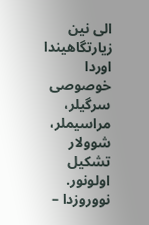الی نین زیارتگاهیندا اوردا خوصوصی سرگیلر، مراسیملر، شوولار تشکیل اولونور. نووروزدا –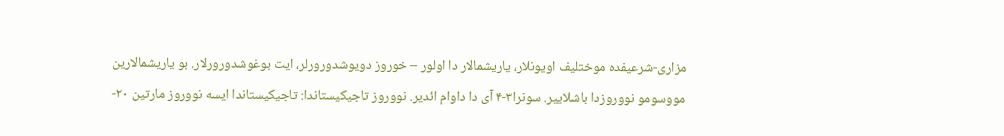مزاری-شرعیفده موختلیف اویونلار، یاریشمالار دا اولور – خوروز دویوشدورورلر، ایت بوغوشدورورلار. بو یاریشمالارین مووسومو نووروزدا باشلاییر. سونرا۳-۴ آی دا داوام ائدیر. نووروز تاجیکیستاندا: تاجیکیستاندا ایسه نووروز مارتین ۲۰-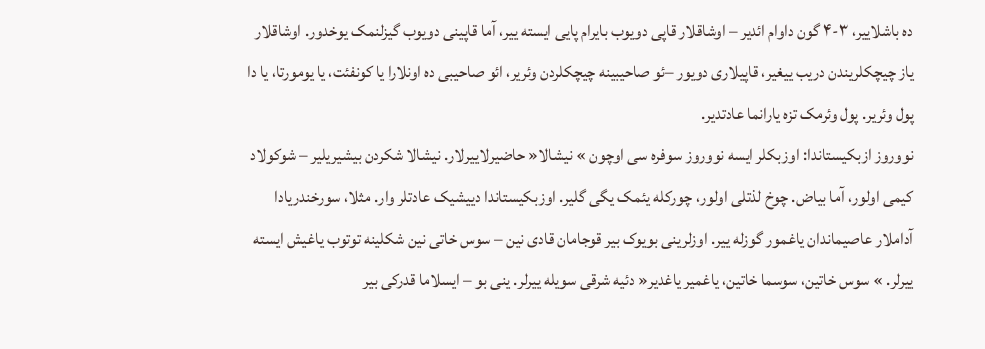ده باشلاییر، ۳-۴ گون داوام ائدیر – اوشاقلار قاپی دویوب بایرام پایی ایسته ییر، آما قاپینی دویوب گیزلنمک یوخدور. اوشاقلار یاز چیچکلریندن دریب ییغیر، قاپیلاری دویور –ئو صاحیبینه چیچکلردن وئریر، ائو صاحیبی ده اونلارا یا کونفئت، یا یومورتا، یا دا پول وئریر. پول وئرمک تزه یارانما عادتدیر.
نووروز ازبکیستاندا: اوزبکلر ایسه نووروز سوفره سی اوچون » نیشالا« حاضیرلاییرلار. نیشالا شکردن بیشیریلیر – شوکولاد کیمی اولور، آما بیاض. چوخ لذتلی اولور، چورکله یئمک یگی گلیر. اوزبکیستاندا دییشیک عادتلر وار. مثلا، سورخندریادا آداملار عاصیماندان یاغمور گوزله ییر. اوزلرینی بویوک بیر قوجامان قادی نین – سوس خاتی نین شکلینه توتوب یاغیش ایسته ییرلر. » سوس خاتین، سوسما خاتین، یاغمیر یاغدیر« دئیه شرقی سویله ییرلر. ینی بو – ایسلاما قدرکی بیر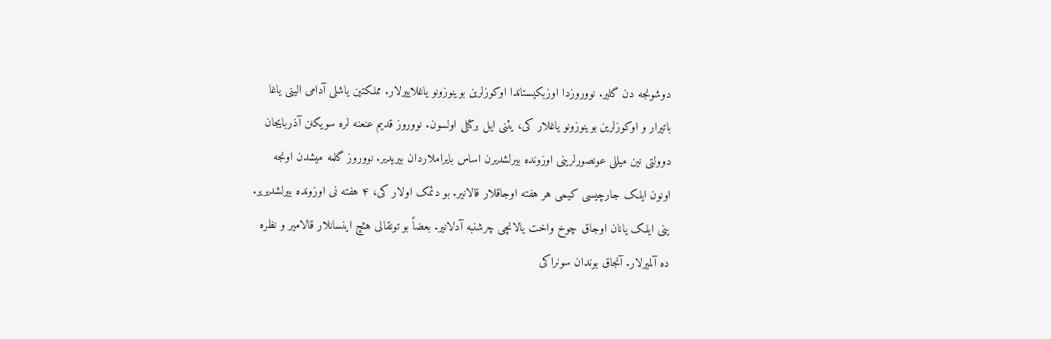دوشونجه دن گلیر. نووروزدا اوزبکیستاندا اوکوزلرین بوینوزونو یاغلاییرلار. مملکتین یاشلی آدامی الینی یاغا باتیرار و اوکوزلرین بوینوزونو یاغلار کی، یئنی ایل برکتلی اولسون. نووروز قدیم عنعنه لره سویکنن آذربایجان دوولتی نین میللی عونصورلرینی اوزونده بیرلشدیرن اساس بایراملاردان بیریدیر. نووروز گلمه میشدن اونجه اونون ایلک جارچیسی کیمی هر هفته اوجاقلار قالانیر. بو دئمک اولار کی، ۴ هفته نی اوزونده بیرلشدیریر. ینی ایلک یانان اوجاق چوخ واخت یالانچی چرشنبه آدلانیر. بعضاً بو تونقالی هئچ اینسانلار قالامیر و نظره ده آلمیرلار. آنجاق بوندان سونراکی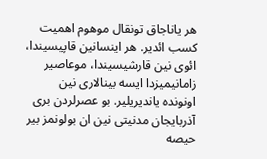هر یاناجاق تونقال موهوم اهمیت کسب ائدیر. هر اینسانین قاپیسیندا، ائوی نین قارشیسیندا، موعاصیر زامانیمیزدا ایسه بینالاری نین اونونده یاندیریلیر. بو عصرلردن بری آذربایجان مدنیتی نین ان بولونمز بیر حیصه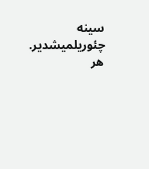سینه چئوریلمیشدیر. هر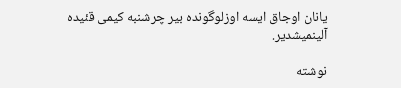یانان اوجاق ایسه اوزلوگونده بیر چرشنبه کیمی قئیده آلینمیشدیر.

نوشته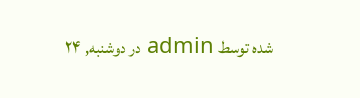شده توسط admin در دوشنبه, ۲۴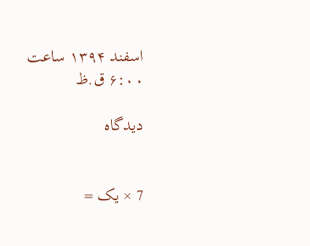اسفند ۱۳۹۴ ساعت ۶:۰۰ ق.ظ

دیدگاه


7 × یک =